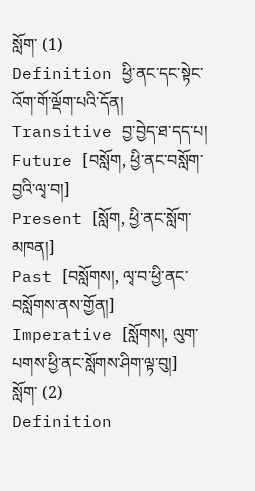སློག་ (1)
Definition ཕྱི་ནང་དང་སྟེང་འོག་གོ་ལྡོག་པའི་དོན།
Transitive བྱ་བྱེད་ཐ་དད་པ།
Future [བསློག, ཕྱི་ནང་བསློག་བྱའི་ལྭ་བ།]
Present [སློག, ཕྱི་ནང་སློག་མཁན།]
Past [བསློགས།, ལྭ་བ་ཕྱི་ནང་བསློགས་ནས་གྱོན།]
Imperative [སློགས།, ལུག་པགས་ཕྱི་ནང་སློགས་ཤིག་ལྟ་བུ།]
སློག་ (2)
Definition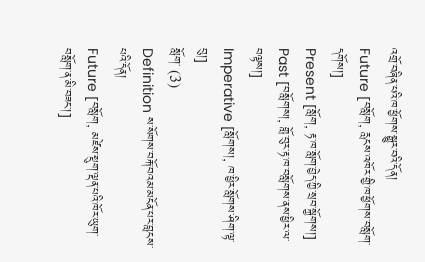འགྲོ་བཞིན་པའི་ཁ་ཕྱོགས་སྒྱུར་བའི་དོན།
Future [བསློག, རླངས་འཁོར་གྱི་ཁ་ཕྱོགས་བསློག་དགོས།]
Present [སློག, རྟ་ཁ་སློག་བྱེད་ཀྱི་སྲབ་སྐྱོགས།]
Past [བསློགས།, གློ་བུར་རྟ་ཁ་བསློགས་ནས་ཕྱིར་ལ་བལྟས།]
Imperative [སློགས།, ཁ་ཕྱིར་སློགས་ཤིག་ལྟ་བུ།]
སློག་ (3)
Definition ས་སོགས་བརྐོ་བའམ་མངོན་པར་བླངས་པའི་དོན།
Future [བསློག, མཛེས་སྡུག་ལྡན་པའི་ཁོར་ཡུག་བསློག་ན་མི་བཟང་།]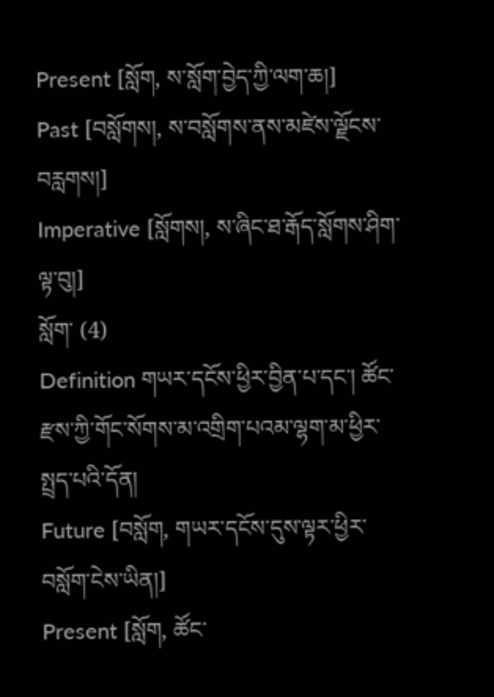Present [སློག, ས་སློག་བྱེད་ཀྱི་ལག་ཆ།]
Past [བསློགས།, ས་བསློགས་ནས་མཛེས་ལྗོངས་བརླགས།]
Imperative [སློགས།, ས་ཞིང་ཐ་རྒོད་སློགས་ཤིག་ལྟ་བུ།]
སློག་ (4)
Definition གཡར་དངོས་ཕྱིར་བྱིན་པ་དང་། ཚོང་རྫས་ཀྱི་གོང་སོགས་མ་འགྲིག་པའམ་ལྷག་མ་ཕྱིར་སྤྲད་པའི་དོན།
Future [བསློག, གཡར་དངོས་དུས་ལྟར་ཕྱིར་བསློག་ངེས་ཡིན།]
Present [སློག, ཚོང་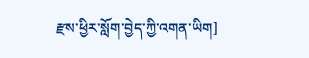རྫས་ཕྱིར་སློག་བྱེད་ཀྱི་འགན་ཡིག]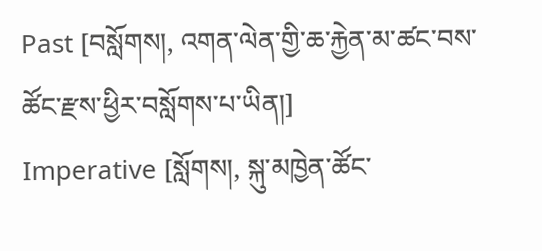Past [བསློགས།, འགན་ལེན་གྱི་ཆ་རྐྱེན་མ་ཚང་བས་ཚོང་རྫས་ཕྱིར་བསློགས་པ་ཡིན།]
Imperative [སློགས།, སྐུ་མཁྱེན་ཚོང་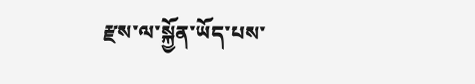རྫས་ལ་སྐྱོན་ཡོད་པས་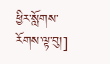ཕྱིར་སློགས་རོགས་ལྟ་བུ།]